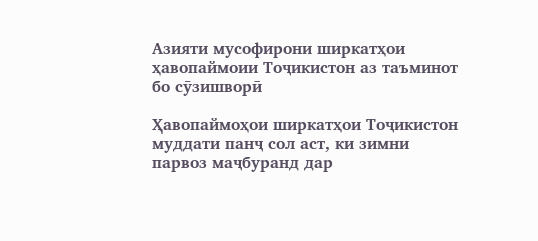Азияти мусофирони ширкатҳои ҳавопаймоии Тоҷикистон аз таъминот бо сӯзишворӣ

Ҳавопаймоҳои ширкатҳои Тоҷикистон муддати панҷ сол аст, ки зимни парвоз маҷбуранд дар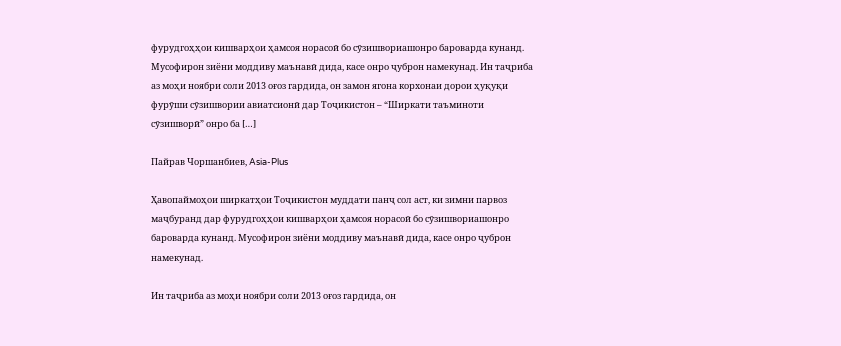фурудгоҳҳои кишварҳои ҳамсоя норасоӣ бо сӯзишвориашонро бароварда кунанд. Мусофирон зиёни моддиву маънавӣ дида, касе онро ҷуброн намекунад. Ин таҷриба аз моҳи ноябри соли 2013 оғоз гардида, он замон ягона корхонаи дорои ҳуқуқи фурӯши сӯзишвории авиатсионӣ дар Тоҷикистон – “Ширкати таъминоти сӯзишворӣ” онро ба […]

Пайрав Чоршанбиев, Asia-Plus

Ҳавопаймоҳои ширкатҳои Тоҷикистон муддати панҷ сол аст, ки зимни парвоз маҷбуранд дар фурудгоҳҳои кишварҳои ҳамсоя норасоӣ бо сӯзишвориашонро бароварда кунанд. Мусофирон зиёни моддиву маънавӣ дида, касе онро ҷуброн намекунад.

Ин таҷриба аз моҳи ноябри соли 2013 оғоз гардида, он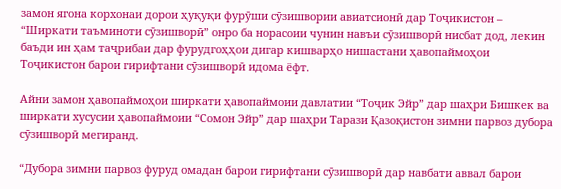замон ягона корхонаи дорои ҳуқуқи фурӯши сӯзишвории авиатсионӣ дар Тоҷикистон – “Ширкати таъминоти сӯзишворӣ” онро ба норасоии чунин навъи сӯзишворӣ нисбат дод, лекин баъди ин ҳам таҷрибаи дар фурудгоҳҳои дигар кишварҳо нишастани ҳавопаймоҳои Тоҷикистон барои гирифтани сӯзишворӣ идома ёфт.

Айни замон ҳавопаймоҳои ширкати ҳавопаймоии давлатии “Тоҷик Эйр” дар шаҳри Бишкек ва ширкати хусусии ҳавопаймоии “Сомон Эйр” дар шаҳри Тарази Қазоқистон зимни парвоз дубора сӯзишворӣ мегиранд.

“Дубора зимни парвоз фуруд омадан барои гирифтани сӯзишворӣ дар навбати аввал барои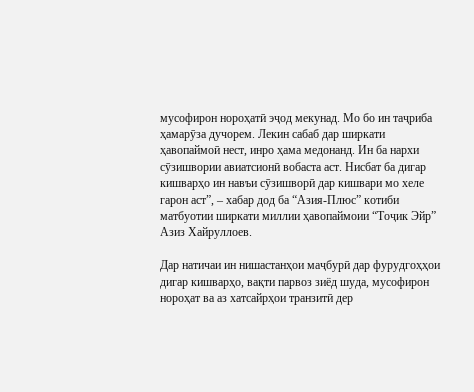мусофирон нороҳатӣ эҷод мекунад. Мо бо ин таҷриба ҳамарӯза дучорем. Лекин сабаб дар ширкати ҳавопаймоӣ нест, инро ҳама медонанд. Ин ба нархи сӯзишвории авиатсионӣ вобаста аст. Нисбат ба дигар кишварҳо ин навъи сӯзишворӣ дар кишвари мо хеле гарон аст”, – хабар дод ба “Азия-Плюс” котиби матбуотии ширкати миллии ҳавопаймоии “Тоҷик Эйр” Азиз Хайруллоев.

Дар натичаи ин нишастанҳои маҷбурӣ дар фурудгоҳҳои дигар кишварҳо, вақти парвоз зиёд шуда, мусофирон нороҳат ва аз хатсайрҳои транзитӣ дер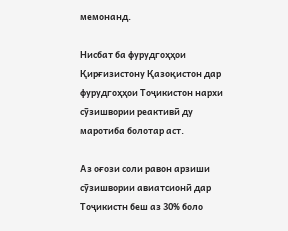мемонанд.

Нисбат ба фурудгоҳҳои Қирғизистону Қазоқистон дар фурудгоҳҳои Тоҷикистон нархи сӯзишвории реактивӣ ду маротиба болотар аст.

Аз оғози соли равон арзиши сӯзишвории авиатсионӣ дар Тоҷикистн беш аз 30% боло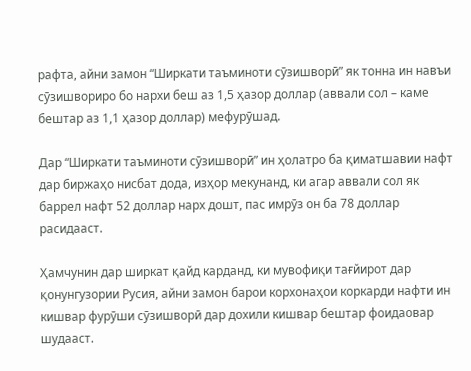рафта, айни замон “Ширкати таъминоти сӯзишворӣ” як тонна ин навъи сӯзишвориро бо нархи беш аз 1,5 ҳазор доллар (аввали сол – каме бештар аз 1,1 ҳазор доллар) мефурӯшад.

Дар “Ширкати таъминоти сӯзишворӣ” ин ҳолатро ба қиматшавии нафт дар биржаҳо нисбат дода, изҳор мекунанд, ки агар аввали сол як баррел нафт 52 доллар нарх дошт, пас имрӯз он ба 78 доллар расидааст.

Ҳамчунин дар ширкат қайд карданд, ки мувофиқи тағйирот дар қонунгузории Русия, айни замон барои корхонаҳои коркарди нафти ин кишвар фурӯши сӯзишворӣ дар дохили кишвар бештар фоидаовар шудааст.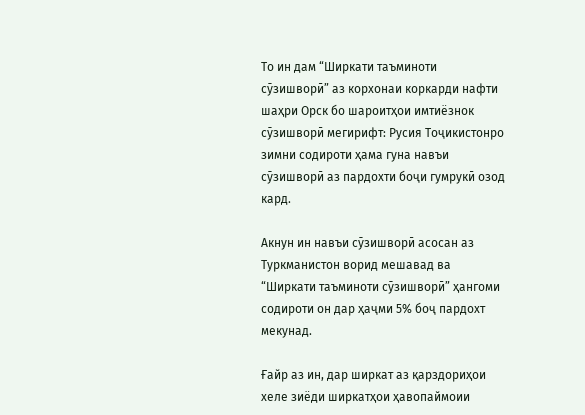То ин дам “Ширкати таъминоти сӯзишворӣ” аз корхонаи коркарди нафти шаҳри Орск бо шароитҳои имтиёзнок сӯзишворӣ мегирифт: Русия Тоҷикистонро зимни содироти ҳама гуна навъи сӯзишворӣ аз пардохти боҷи гумрукӣ озод кард.

Акнун ин навъи сӯзишворӣ асосан аз Туркманистон ворид мешавад ва “Ширкати таъминоти сӯзишворӣ” ҳангоми содироти он дар ҳаҷми 5% боҷ пардохт мекунад.

Ғайр аз ин, дар ширкат аз қарздориҳои хеле зиёди ширкатҳои ҳавопаймоии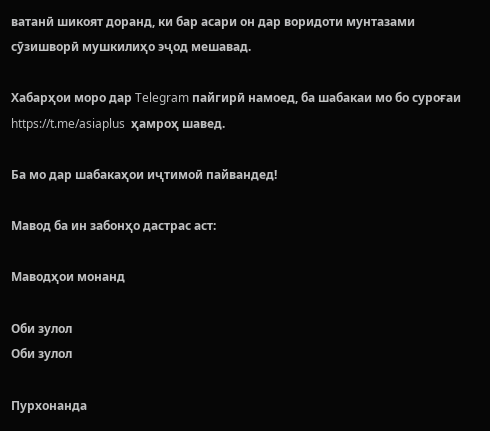ватанӣ шикоят доранд, ки бар асари он дар воридоти мунтазами сӯзишворӣ мушкилиҳо эҷод мешавад.

Хабарҳои моро дар Telegram пайгирӣ намоед, ба шабакаи мо бо суроғаи  https://t.me/asiaplus  ҳамроҳ шавед.

Ба мо дар шабакаҳои иҷтимоӣ пайвандед!

Мавод ба ин забонҳо дастрас аст:

Маводҳои монанд

Оби зулол
Оби зулол

Пурхонанда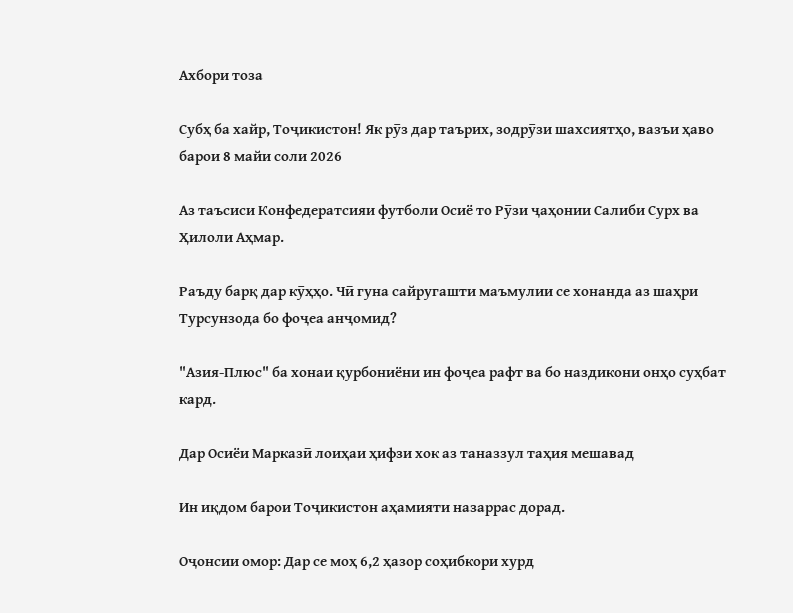Ахбори тоза

Субҳ ба хайр, Тоҷикистон! Як рӯз дар таърих, зодрӯзи шахсиятҳо, вазъи ҳаво барои 8 майи соли 2026

Аз таъсиси Конфедератсияи футболи Осиё то Рӯзи ҷаҳонии Салиби Сурх ва Ҳилоли Аҳмар.

Раъду барқ дар кӯҳҳо. Чӣ гуна сайругашти маъмулии се хонанда аз шаҳри Турсунзода бо фоҷеа анҷомид?

"Азия-Плюс" ба хонаи қурбониёни ин фоҷеа рафт ва бо наздикони онҳо суҳбат кард.

Дар Осиёи Марказӣ лоиҳаи ҳифзи хок аз таназзул таҳия мешавад

Ин иқдом барои Тоҷикистон аҳамияти назаррас дорад.

Оҷонсии омор: Дар се моҳ 6,2 ҳазор соҳибкори хурд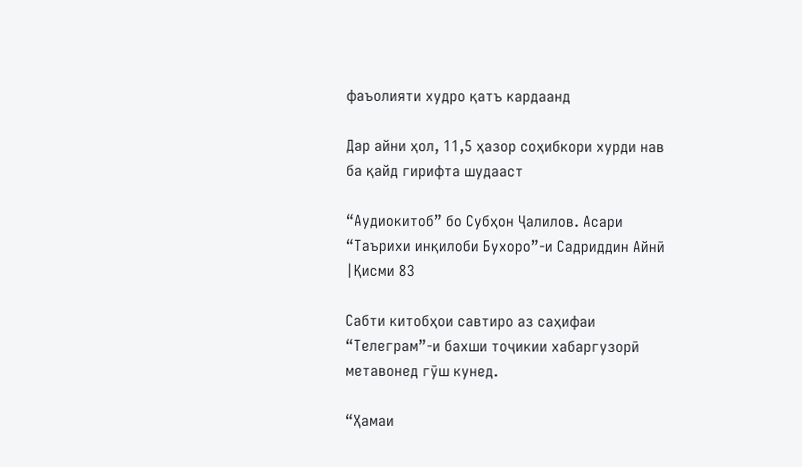фаъолияти худро қатъ кардаанд

Дар айни ҳол, 11,5 ҳазор соҳибкори хурди нав ба қайд гирифта шудааст

“Аудиокитоб” бо Субҳон Ҷалилов. Асари “Таърихи инқилоби Бухоро”-и Садриддин Айнӣ |Қисми 83

Cабти китобҳои савтиро аз саҳифаи “Телеграм”-и бахши тоҷикии хабаргузорӣ метавонед гӯш кунед.

“Ҳамаи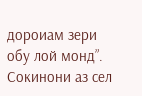дороиам зери обу лой монд”. Сокинони аз сел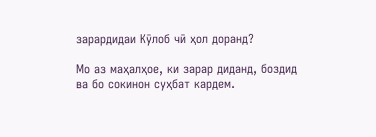зарардидаи Кӯлоб чӣ ҳол доранд?

Мо аз маҳалҳое, ки зарар диданд, боздид ва бо сокинон суҳбат кардем.